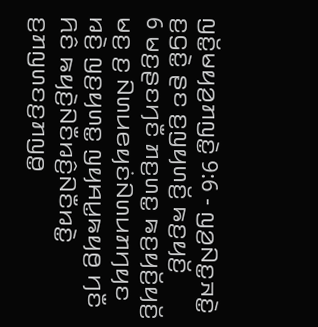ꤜꤢꤩ꤭ꤗꤟꤤ꤬ꤊꤜꤢꤧ꤭ 9:6 - ꤜꤤ꤬ꤡꤢ꤭ꤏꤢꤧ꤭ ꤢ꤬ꤞꤢꤧ꤭ ꤔꤢ ꤢ꤬ꤜꤟꤛꤢꤩ꤬ ꤒꤢ꤬ꤟꤢꤩ꤬
6 ꤗꤢ꤬ꤔꤢꤚꤢꤪ ꤊꤢ꤬ꤛꤢ꤭ ꤒꤢ꤬ꤟꤢꤩ꤬ꤟꤢꤩ꤬ ꤗꤢ꤬ ꤢ꤬ ꤡꤛꤣꤕꤟꤢꤦꤡꤛꤣꤊꤚꤟꤢ ꤙꤢꤧ꤬ ꤜꤢ꤬ꤟꤛꤢ꤭ ꤜꤟꤌꤣ꤭ꤒꤟꤥ꤬ ꤚꤢꤪ ꤖꤢꤨ ꤒꤟꤢꤧ꤬ꤡꤢꤪꤙꤢꤨ꤬ꤡꤢꤪꤙꤢꤧ꤭ ꤢ꤬ꤊꤜꤛꤢꤢ꤬ꤊꤜꤥ꤭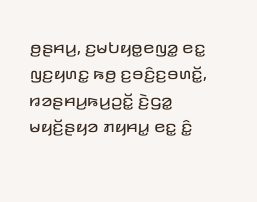ꤥ꤬ꤔꤌꤣ꤬, ꤢ꤬ꤗꤝꤟꤥ꤭ꤕꤜꤤ꤭ ꤕꤢ꤭ ꤜꤢ꤬ꤟꤛꤢ꤭ ꤒꤥ꤬ ꤢ꤬ꤋꤢꤨ꤬ꤢ꤬ꤋꤛꤢꤩ꤭, ꤙꤤꤔꤌꤣ꤬ꤒꤣ꤬ꤑꤢꤩ꤭ ꤢꤧ꤬ꤞꤤ꤭ ꤗꤟꤢꤩ꤬ꤔꤟꤤ ꤊꤟꤌꤣ꤭ ꤕꤢ꤭ ꤢꤨ꤭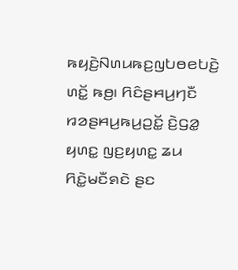ꤒꤟꤢꤧ꤬ꤡꤛꤣꤒꤢ꤬ꤜꤝꤥꤕꤝꤢꤧ꤬ ꤛꤢꤩ꤭ ꤒꤥ꤬꤯ ꤖꤢꤨꤔꤌꤣ꤬ꤚꤢꤪ ꤙꤤꤔꤌꤣ꤬ꤒꤣ꤬ꤑꤢꤩ꤭ ꤢꤧ꤬ꤞꤤ꤭ ꤟꤛꤢ꤭ ꤜꤢ꤬ꤟꤛꤢ꤭ ꤘꤣ ꤖꤢꤧ꤭ꤗꤢꤪꤎꤢꤧ ꤔꤢ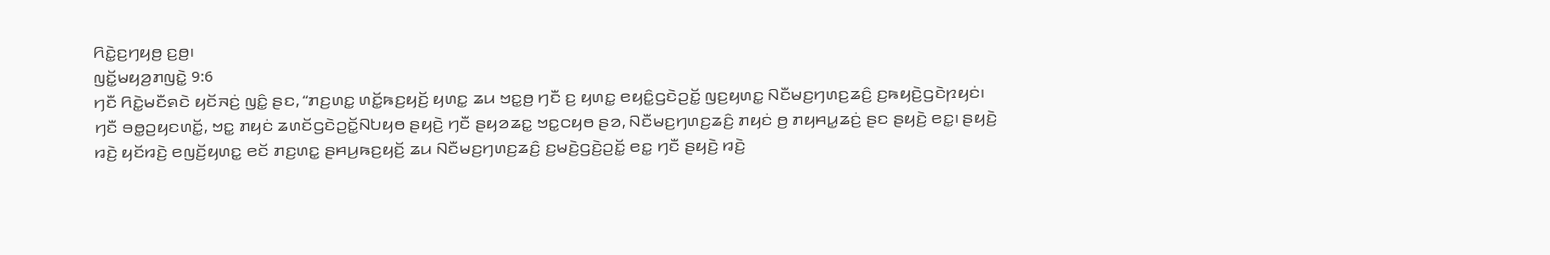ꤖꤢꤧ꤭ꤢ꤬ꤚꤟꤥ꤬ ꤢ꤬ꤥ꤬꤯
ꤜꤢꤩ꤭ꤗꤟꤤ꤬ꤊꤜꤢꤧ꤭ 9:6
ꤚꤢꤪ ꤖꤢꤧ꤭ꤗꤢꤪꤎꤢꤧ ꤟꤢꤩꤏꤢꤦ꤬ ꤜꤢꤨ꤭ ꤔꤢ, “ꤊꤢ꤬ꤛꤢ꤭ ꤛꤢꤩ꤭ꤒꤢ꤬ꤟꤢꤩ꤬ ꤟꤛꤢ꤭ ꤘꤣ ꤠꤢ꤭ꤥ꤬ ꤚꤢꤪ ꤢ꤬ ꤟꤛꤢ꤭ ꤕꤟꤢꤨ꤭ꤞꤢꤧꤑꤢꤩ꤭ ꤜꤢ꤬ꤟꤛꤢ꤭ ꤡꤢꤪꤗꤢ꤬ꤚꤛꤢ꤬ꤘꤢꤨ꤬ ꤢ꤬ꤒꤟꤢꤧ꤬ꤞꤢꤧꤐꤟꤢꤦ꤯
ꤚꤢꤪ ꤋꤥ꤭ꤑꤟꤢꤛꤢꤩ꤭, ꤠꤢ꤭ ꤊꤟꤢꤦ ꤘꤛꤢꤩꤞꤢꤧꤑꤢꤩ꤭ꤡꤝꤟꤥ ꤔꤟꤢꤧ꤬ ꤚꤢꤪ ꤔꤟꤤꤘꤢ꤭ ꤠꤢ꤭ꤍꤟꤥ ꤔꤤ, ꤡꤢꤪꤗꤢ꤬ꤚꤛꤢ꤬ꤘꤢꤨ꤬ ꤊꤟꤢꤦ ꤥ꤬ ꤊꤟꤌꤣ꤭ꤘꤢꤦ꤬ ꤔꤢ ꤔꤟꤢꤧ꤬ ꤕꤢ꤭꤯ ꤔꤟꤢꤧ꤬ ꤙꤢꤧ꤬ ꤟꤢꤩꤙꤢꤧ꤬ ꤕꤜꤢꤩ꤬ꤟꤛꤢ꤭ ꤕꤢꤩ ꤊꤢ꤬ꤛꤢ꤭ ꤔꤌꤣ꤬ꤒꤢ꤬ꤟꤢꤩ꤬ ꤘꤣ ꤡꤢꤪꤗꤢ꤬ꤚꤛꤢ꤬ꤘꤢꤨ꤬ ꤢ꤬ꤗꤢꤧ꤬ꤞꤢꤧ꤬ꤑꤢꤩ꤭ ꤕꤢ꤭ ꤚꤢꤪ ꤔꤟꤢꤧ꤬ ꤙꤢꤧ꤬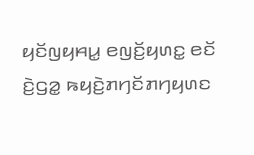ꤟꤢꤩꤜꤟꤌꤣ꤭ ꤕꤜꤢꤩ꤬ꤟꤛꤢ꤭ ꤕꤢꤩ ꤢꤧ꤬ꤞꤤ꤭ ꤒꤟꤢꤧ꤬ꤊꤚꤢꤩꤊꤚꤟꤛꤢ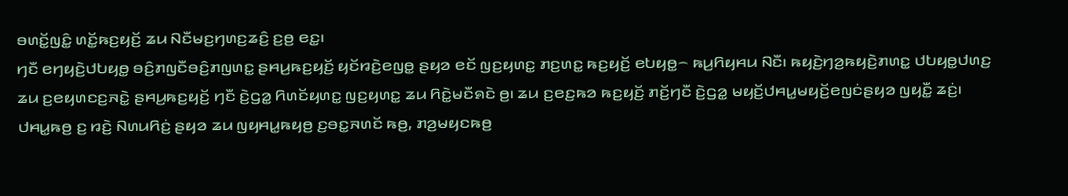ꤋꤛꤢꤩ꤭ꤜꤢꤨ꤭ ꤛꤢꤩ꤭ꤒꤢ꤬ꤟꤢꤩ꤬ ꤘꤣ ꤡꤢꤪꤗꤢ꤬ꤚꤛꤢ꤬ꤘꤢꤨ꤬ ꤢ꤬ꤥ꤬ ꤕꤢ꤭꤯
ꤚꤢꤪ ꤕꤚꤟꤢꤧ꤬ꤓꤝꤟꤥ꤭ ꤋꤢꤨ꤬ꤊꤜꤢꤪꤋꤢꤨ꤬ꤊꤜꤛꤢ꤭ ꤔꤌꤣ꤬ꤒꤢ꤬ꤟꤢꤩ꤬ ꤟꤢꤩꤙꤢꤧ꤬ꤕꤜꤥ꤭ ꤔꤟꤤ ꤕꤢꤩ ꤜꤢ꤬ꤟꤛꤢ꤭ ꤊꤢ꤬ꤛꤢ꤭ ꤒꤢ꤬ꤟꤢꤩ꤬ ꤕꤝꤟꤥ꤭꤮ ꤒꤣ꤬ꤖꤟꤌꤣ ꤡꤢꤪ꤯ ꤒꤟꤢꤧ꤬ꤚꤤ꤬ꤒꤟꤢꤧ꤬ꤊꤛꤢ꤭ ꤓꤝꤟꤥ꤭ꤓꤛꤢ꤬ ꤘꤣ ꤢ꤬ꤕꤟꤛꤢꤢ꤬ꤏꤢꤧ꤭ ꤔꤌꤣ꤬ꤒꤢ꤬ꤟꤢꤩ꤬ ꤚꤢꤪ ꤢꤧ꤬ꤞꤤ꤭ ꤖꤛꤢꤩꤟꤛꤢ꤭ ꤜꤢ꤬ꤟꤛꤢ꤭ ꤘꤣ ꤖꤢꤧ꤭ꤗꤢꤪꤎꤢꤧ ꤥ꤬꤯ ꤘꤣ ꤢ꤬ꤕꤢ꤬ꤒꤤ ꤒꤢ꤬ꤟꤢꤩ꤬ ꤊꤢꤩ꤬ꤚꤢꤪ ꤢꤧ꤬ꤞꤤ꤭ ꤗꤟꤢꤩ꤬ꤓꤌꤣ꤭ꤗꤟꤢꤩ꤬ꤕꤜꤢꤦꤔꤟꤤ ꤜꤟꤢꤪ꤭ ꤘꤢꤦ꤬꤯
ꤓꤌꤣ꤭ꤒꤥ꤬ ꤢ꤬ ꤙꤢꤧ꤬ ꤡꤛꤣꤖꤢꤦ꤬ ꤔꤟꤤ ꤘꤣ ꤜꤟꤌꤣ꤭ꤒꤟꤥ꤬ ꤢ꤬ꤋꤢ꤭ꤏꤛꤢꤩ ꤒꤥ꤬, ꤊꤤ꤬ꤗꤟꤢꤒꤥ꤬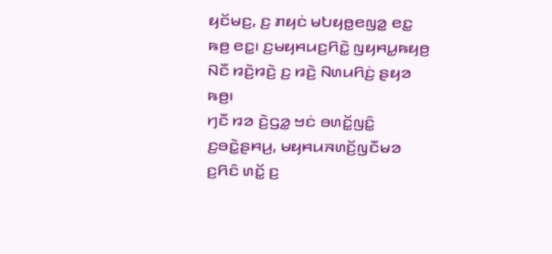ꤟꤢꤩꤗꤢ꤬, ꤢ꤬ ꤊꤟꤢꤦ ꤗꤝꤟꤥ꤭ꤕꤜꤤ꤭ ꤕꤢ꤭ ꤒꤥ꤬ ꤕꤢ꤭꤯ ꤢ꤬ꤗꤟꤌꤣꤢ꤬ꤖꤢꤧ꤭ ꤜꤟꤌꤣ꤭ꤒꤟꤥ꤬ ꤡꤢꤪ ꤙꤢꤧ꤬ꤙꤢꤧ꤬ ꤢ꤬ ꤙꤢꤧ꤬ ꤡꤛꤣꤖꤢꤦ꤬ ꤔꤟꤤ ꤒꤥ꤬꤯
ꤚꤢꤪ ꤙꤤ ꤢꤧ꤬ꤞꤤ꤭ ꤠꤢꤦ ꤋꤛꤢꤩ꤭ꤜꤢꤨ꤭ ꤢ꤬ꤋꤢꤧ꤭ꤔꤌꤣ꤬, ꤗꤟꤌꤣꤏꤛꤢꤩ꤬ꤜꤢꤪꤗꤤ ꤢ꤬ꤖꤢꤨ ꤛꤢꤩ꤭ ꤢ꤬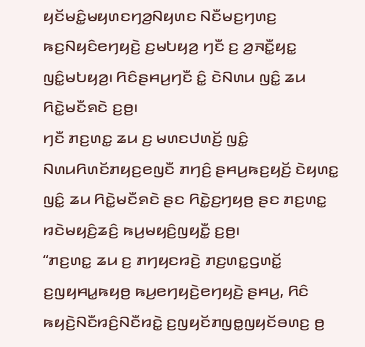ꤟꤢꤩꤗꤢꤨ꤭ꤗꤟꤛꤢꤚꤤ꤬ꤡꤟꤛꤢ ꤡꤢꤪꤗꤢ꤬ꤚꤛꤢ꤬ ꤒꤢ꤬ꤡꤟꤢꤨꤕꤚꤟꤢꤧ꤬ ꤢ꤬ꤗꤝꤟꤤ꤬ ꤚꤢꤪ ꤢ꤬ ꤤ꤬ꤏꤢꤪ꤭ꤟꤢ꤭ ꤜꤢꤨ꤭ꤗꤝꤟꤤ꤬꤯ ꤖꤢꤨꤔꤌꤣ꤬ꤚꤢꤪ ꤢꤨ꤭ ꤢꤧꤡꤛꤣ ꤜꤢꤨ꤭ ꤘꤣ ꤖꤢꤧ꤭ꤗꤢꤪꤎꤢꤧ ꤢ꤬ꤥ꤬꤯
ꤚꤢꤪ ꤊꤢ꤬ꤛꤢ꤭ ꤘꤣ ꤢ꤬ ꤗꤛꤢꤓꤛꤢꤩ꤬ ꤜꤢꤨ꤭ ꤡꤛꤣꤖꤛꤢꤩꤊꤟꤢ꤬ꤕꤜꤢꤪ ꤊꤚꤢꤨ꤬ ꤔꤌꤣ꤬ꤒꤢ꤬ꤟꤢꤩ꤬ ꤢꤧꤟꤛꤢ꤭ ꤜꤢꤨ꤭ ꤘꤣ ꤖꤢꤧ꤭ꤗꤢꤪꤎꤢꤧ ꤔꤢ ꤖꤢꤧ꤭ꤢ꤬ꤚꤟꤥ꤬ ꤔꤢ ꤊꤢ꤬ꤛꤢ꤭ ꤙꤢꤧꤗꤟꤢꤨ꤬ꤘꤢꤨ꤬ ꤒꤣ꤬ꤗꤟꤢꤨ꤬ꤜꤟꤢꤪ꤭ ꤢ꤬ꤥ꤬꤯
“ꤊꤢ꤬ꤛꤢ꤭ ꤘꤣ ꤢ꤬ ꤊꤚꤟꤢꤙꤢꤧ꤬ ꤊꤢ꤬ꤛꤢ꤭ꤞꤛꤢꤩ꤭ ꤢ꤬ꤜꤟꤌꤣ꤭ꤒꤟꤥ꤬ ꤒꤣ꤬ꤕꤚꤟꤢꤧ꤬ꤕꤚꤟꤢꤧ꤬ ꤔꤌꤣ꤬, ꤖꤢꤨ ꤒꤟꤢꤧ꤬ꤡꤢꤪꤙꤢꤨ꤬ꤡꤢꤪꤙꤢꤧ꤭ ꤢ꤬ꤜꤟꤢꤩꤊꤜꤥ꤭ꤜꤟꤢꤩꤋꤛꤢ꤬ ꤥ꤬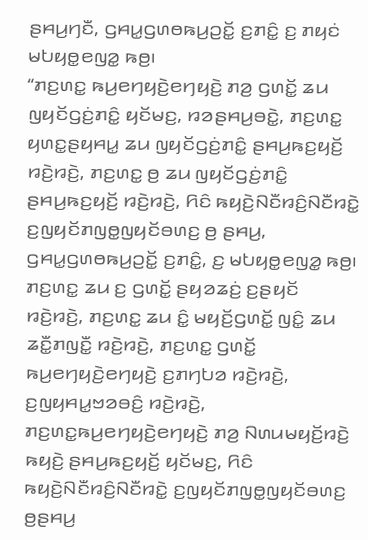ꤔꤌꤣ꤬ꤚꤢꤪ, ꤞꤌꤣ꤭ꤞꤛꤥꤒꤣ꤬ꤑꤢꤩ꤭ ꤢ꤬ꤊꤢꤨ꤭ ꤢ꤬ ꤊꤟꤢꤦ ꤗꤝꤟꤥ꤭ꤕꤜꤤ꤭ ꤒꤥ꤬꤯
“ꤊꤢ꤬ꤛꤢ꤭ ꤒꤣ꤬ꤕꤚꤟꤢꤧ꤬ꤕꤚꤟꤢꤧ꤬ ꤊꤤ꤬ ꤞꤛꤢꤩ꤭ ꤘꤣ ꤜꤟꤢꤩꤞꤢꤦ꤬ꤊꤢꤨ꤭ ꤟꤢꤩꤗꤢ꤬, ꤙꤤꤔꤌꤣ꤬ꤋꤢꤧ꤭, ꤊꤢ꤬ꤛꤢ꤭ ꤟꤛꤢ꤭ꤔꤟꤌꤣ꤭ ꤘꤣ ꤜꤟꤢꤩꤞꤢꤦ꤬ꤊꤢꤨ꤭ ꤔꤌꤣ꤬ꤒꤢ꤬ꤟꤢꤩ꤬ ꤙꤢꤧ꤬ꤙꤢꤧ꤬, ꤊꤢ꤬ꤛꤢ꤭ ꤥ꤬ ꤘꤣ ꤜꤟꤢꤩꤞꤢꤦ꤬ꤊꤢꤨ꤭ ꤔꤌꤣ꤬ꤒꤢ꤬ꤟꤢꤩ꤬ ꤙꤢꤧ꤬ꤙꤢꤧ꤬, ꤖꤢꤨ ꤒꤟꤢꤧ꤬ꤡꤢꤪꤙꤢꤨ꤬ꤡꤢꤪꤙꤢꤧ꤭ ꤢ꤬ꤜꤟꤢꤩꤊꤜꤥ꤭ꤜꤟꤢꤩꤋꤛꤢ꤬ ꤥ꤬ ꤔꤌꤣ꤬, ꤞꤌꤣ꤭ꤞꤛꤥꤒꤣ꤬ꤑꤢꤩ꤭ ꤢ꤬ꤊꤢꤨ꤭, ꤢ꤬ ꤗꤝꤟꤥ꤭ꤕꤜꤤ꤭ ꤒꤥ꤬꤯
ꤊꤢ꤬ꤛꤢ꤭ ꤘꤣ ꤢ꤬ ꤞꤛꤢꤩ꤭ ꤔꤟꤤꤘꤢꤦ꤬ ꤢ꤬ꤔꤟꤢꤩ ꤙꤢꤧ꤬ꤙꤢꤧ꤬, ꤊꤢ꤬ꤛꤢ꤭ ꤘꤣ ꤢꤨ꤭ ꤗꤟꤢꤩ꤬ꤞꤛꤢꤩ꤭ ꤜꤢꤨ꤭ ꤘꤣ ꤘꤢꤪ꤭ꤊꤜꤢꤪ꤭ ꤙꤢꤧ꤬ꤙꤢꤧ꤬, ꤊꤢ꤬ꤛꤢ꤭ ꤞꤛꤢꤩ꤭ ꤒꤣ꤬ꤕꤚꤟꤢꤧ꤬ꤕꤚꤟꤢꤧ꤬ ꤢ꤬ꤊꤚꤝꤤ ꤙꤢꤧ꤬ꤙꤢꤧ꤬, ꤢ꤬ꤜꤟꤌꤣ꤭ꤠꤤꤋꤢꤨ꤬ ꤙꤢꤧ꤬ꤙꤢꤧ꤬, ꤊꤢ꤬ꤛꤢ꤭ꤒꤣ꤬ꤕꤚꤟꤢꤧ꤬ꤕꤚꤟꤢꤧ꤬ ꤊꤤ꤬ ꤡꤛꤣꤗꤟꤢꤩ꤬ꤙꤢꤧ꤬ ꤒꤟꤢꤧ꤬ ꤔꤌꤣ꤬ꤒꤢ꤬ꤟꤢꤩ꤬ ꤟꤢꤩꤗꤢ꤬, ꤖꤢꤨ ꤒꤟꤢꤧ꤬ꤡꤢꤪꤙꤢꤨ꤬ꤡꤢꤪꤙꤢꤧ꤭ ꤢ꤬ꤜꤟꤢꤩꤊꤜꤥ꤭ꤜꤟꤢꤩꤋꤛꤢ꤬ ꤥ꤬ꤔꤌꤣ꤬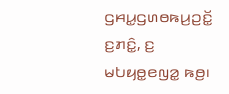ꤞꤌꤣ꤭ꤞꤛꤥꤒꤣ꤬ꤑꤢꤩ꤭ ꤢ꤬ꤊꤢꤨ꤭, ꤢ꤬ ꤗꤝꤟꤥ꤭ꤕꤜꤤ꤭ ꤒꤥ꤬꤯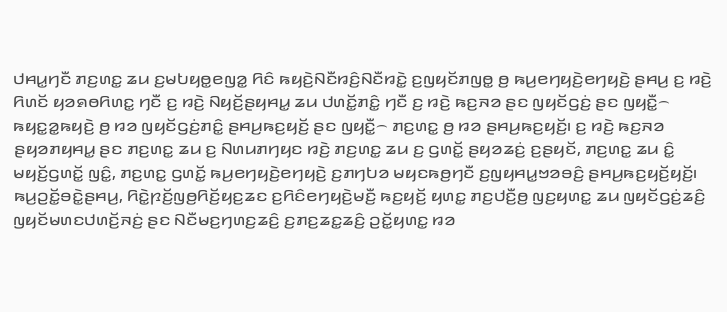ꤓꤌꤣ꤭ꤚꤢꤪ ꤊꤢ꤬ꤛꤢ꤭ ꤘꤣ ꤢ꤬ꤗꤝꤟꤥ꤭ꤕꤜꤤ꤭ ꤖꤢꤨ ꤒꤟꤢꤧ꤬ꤡꤢꤪꤙꤢꤨ꤬ꤡꤢꤪꤙꤢꤧ꤭ ꤢ꤬ꤜꤟꤢꤩꤊꤜꤥ꤭ ꤥ꤬ ꤒꤣ꤬ꤕꤚꤟꤢꤧ꤬ꤕꤚꤟꤢꤧ꤬ ꤔꤌꤣ꤬ ꤢ꤬ ꤙꤢꤧ꤬ ꤖꤛꤢꤩ ꤟꤤꤎꤥꤖꤛꤢ꤭ ꤚꤢꤪ ꤢ꤬ ꤙꤢꤧ꤬ ꤡꤟꤢꤩ꤬ꤔꤟꤌꤣ꤭ ꤘꤣ ꤓꤛꤢꤩ꤭ꤊꤢꤨ꤭ ꤚꤢꤪ ꤢ꤬ ꤙꤢꤧ꤬ ꤒꤢ꤬ꤏꤤ ꤔꤢ ꤜꤟꤢꤩꤞꤢꤦ꤬ ꤔꤢ ꤜꤟꤢꤪ꤭꤮ ꤒꤟꤢ꤭ꤤ꤭ꤒꤟꤢꤧ꤬ ꤥ꤬ ꤙꤤ ꤜꤟꤢꤩꤞꤢꤦ꤬ꤊꤢꤨ꤭ ꤔꤌꤣ꤬ꤒꤢ꤬ꤟꤢꤩ꤬ ꤔꤢ ꤜꤟꤢꤪ꤭꤮ ꤊꤢ꤬ꤛꤢ꤭ ꤥ꤬ ꤙꤤ ꤔꤌꤣ꤬ꤒꤢ꤬ꤟꤢꤩ꤬꤯ ꤢ꤬ ꤙꤢꤧ꤬ ꤒꤢ꤬ꤏꤤ ꤔꤟꤤꤊꤟꤌꤣ꤭ ꤔꤢ ꤊꤢ꤬ꤛꤢ꤭ ꤘꤣ ꤢ꤬ ꤡꤛꤣꤊꤚꤟꤢ ꤙꤢꤧ꤬ ꤊꤢ꤬ꤛꤢ꤭ ꤘꤣ ꤢ꤬ ꤞꤛꤢꤩ꤭ ꤔꤟꤤꤘꤢꤦ꤬ ꤢ꤬ꤔꤟꤢꤩ, ꤊꤢ꤬ꤛꤢ꤭ ꤘꤣ ꤢꤨ꤭ ꤗꤟꤢꤩ꤬ꤞꤛꤢꤩ꤭ ꤜꤢꤨ꤭, ꤊꤢ꤬ꤛꤢ꤭ ꤞꤛꤢꤩ꤭ ꤒꤣ꤬ꤕꤚꤟꤢꤧ꤬ꤕꤚꤟꤢꤧ꤬ ꤢ꤬ꤊꤚꤝꤤ ꤗꤟꤢꤒꤥ꤬ꤚꤢꤪ ꤢ꤬ꤜꤟꤌꤣ꤭ꤠꤤꤋꤢꤨ꤬ ꤔꤌꤣ꤬ꤒꤢ꤬ꤟꤢꤩ꤬ꤟꤢꤩ꤬꤯
ꤒꤣ꤬ꤑꤢꤩ꤭ꤋꤢꤧ꤭ꤔꤌꤣ꤬, ꤖꤢꤧ꤭ꤐꤢꤩ꤬ꤜꤥ꤬ꤖꤢꤩ꤬ꤟꤢ꤬ꤘꤢ ꤢ꤬ꤖꤢꤨꤕꤚꤟꤢꤧ꤬ꤗꤢꤪ꤬ ꤒꤢ꤬ꤟꤢꤩ꤬ ꤟꤛꤢ꤭ ꤊꤢ꤬ꤓꤢꤪ꤬ꤥ꤬ ꤜꤢ꤬ꤟꤛꤢ꤭ ꤘꤣ ꤜꤟꤢꤩꤞꤢꤦ꤬ꤘꤢꤨ꤬ ꤜꤟꤢꤩꤗꤛꤢꤓꤛꤢꤩ꤬ꤏꤢꤦ꤬ ꤔꤢ ꤡꤢꤪꤗꤢ꤬ꤚꤛꤢ꤬ꤘꤢꤨ꤬ ꤢ꤬ꤊꤢ꤬ꤘꤢ꤭ꤘꤢꤨ꤬ ꤑꤢꤩ꤭ꤟꤛꤢ꤭ ꤙꤤ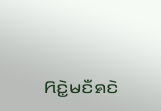ꤖꤢꤧ꤭ꤗꤢꤪꤎꤢꤧ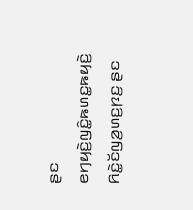ꤔꤢ ꤕꤚꤟꤢꤧ꤬ꤜꤢꤨ꤭ꤒꤛꤢ꤭ꤒꤟꤢꤧ꤬ ꤖꤢꤧ꤭ꤢꤩꤜꤤ꤬ꤛꤢ꤬ꤐꤢ꤬ ꤔꤢ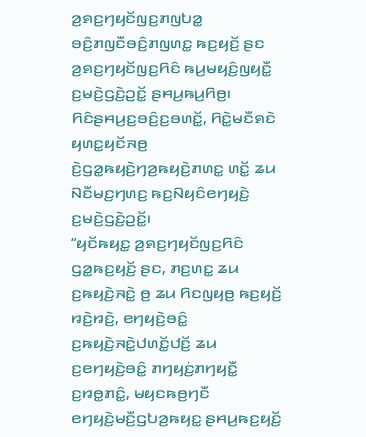ꤤ꤬ꤎꤢ꤬ꤚꤟꤢꤩꤜꤢ꤬ꤊꤜꤝꤤ꤭ ꤋꤢꤨ꤬ꤊꤜꤢꤪꤋꤢꤨ꤬ꤊꤜꤛꤢ꤭ ꤒꤢ꤬ꤟꤢꤩ꤬ ꤔꤢ ꤤ꤬ꤎꤢ꤬ꤚꤟꤢꤩꤜꤢ꤬ꤖꤢꤨ ꤒꤣ꤬ꤗꤟꤢꤨ꤬ꤜꤟꤢꤪ꤭ ꤢ꤬ꤗꤢꤧ꤬ꤞꤢꤧ꤬ꤑꤢꤩ꤭ ꤔꤌꤣ꤬ꤒꤣ꤬ꤖꤥ꤬꤯
ꤖꤢꤨꤔꤌꤣ꤬ꤢ꤬ꤋꤢꤨ꤬ꤢ꤬ꤋꤛꤢꤩ꤭, ꤖꤢꤧ꤭ꤗꤢꤪꤎꤢꤧ ꤟꤛꤢ꤭ꤟꤢꤩꤏꤥ꤬ ꤢꤧ꤬ꤞꤤ꤭ꤒꤟꤢꤧ꤬ꤚꤤ꤬ꤒꤟꤢꤧ꤬ꤊꤛꤢ꤭ ꤛꤢꤩ꤭ ꤘꤣ ꤡꤢꤪꤗꤢ꤬ꤚꤛꤢ꤬ ꤒꤢ꤬ꤡꤟꤢꤨꤕꤚꤟꤢꤧ꤬ ꤢ꤬ꤗꤢꤧ꤬ꤞꤢꤧ꤬ꤑꤢꤩ꤭꤯
“ꤟꤢꤩꤒꤟꤢ꤭ ꤤ꤬ꤎꤢ꤬ꤚꤟꤢꤩꤜꤢ꤬ꤖꤢꤨ ꤞꤤ꤭ꤒꤢ꤬ꤟꤢꤩ꤬ ꤔꤢ, ꤊꤢ꤬ꤛꤢ꤭ ꤘꤣ ꤢ꤬ꤒꤟꤢꤧ꤬ꤏꤢꤧ꤭ ꤥ꤬ ꤘꤣ ꤖꤢꤜꤟꤥ꤬ ꤒꤢ꤬ꤟꤢꤩ꤬ ꤙꤢꤧ꤬ꤙꤢꤧ꤬, ꤕꤚꤟꤢꤧ꤬ꤋꤢꤨ꤭ ꤢ꤬ꤒꤟꤢꤧ꤬ꤏꤢꤧ꤭ꤓꤛꤢꤩ꤭ꤓꤢꤩ꤬ ꤘꤣ ꤢ꤬ꤕꤚꤟꤢꤧ꤬ꤋꤢꤨ꤭ ꤊꤚꤟꤢꤦ꤬ꤊꤚꤟꤢꤪ꤭ ꤢ꤬ꤙꤥ꤭ꤊꤢꤨ꤭, ꤗꤟꤢꤒꤥ꤬ꤚꤢꤪ ꤕꤚꤟꤢꤧ꤬ꤗꤢꤪ꤬ꤞꤝꤤ꤬ꤒꤟꤢ꤭ ꤔꤌꤣ꤬ꤒꤢ꤬ꤟꤢꤩ꤬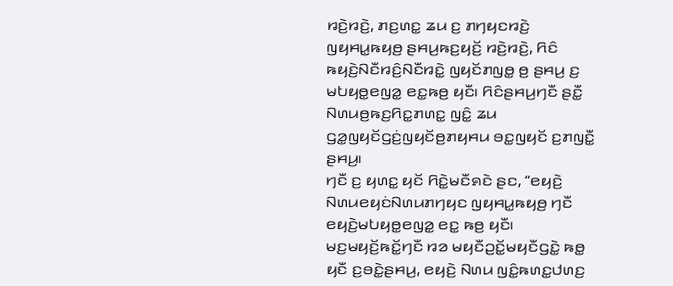ꤙꤢꤧ꤬ꤙꤢꤧ꤬, ꤊꤢ꤬ꤛꤢ꤭ ꤘꤣ ꤢ꤬ ꤊꤚꤟꤢꤙꤢꤧ꤬ ꤜꤟꤌꤣ꤭ꤒꤟꤥ꤬ ꤔꤌꤣ꤬ꤒꤢ꤬ꤟꤢꤩ꤬ ꤙꤢꤧ꤬ꤙꤢꤧ꤬, ꤖꤢꤨ ꤒꤟꤢꤧ꤬ꤡꤢꤪꤙꤢꤨ꤬ꤡꤢꤪꤙꤢꤧ꤭ ꤜꤟꤢꤩꤊꤜꤥ꤭ ꤥ꤬ ꤔꤌꤣ꤬ ꤢ꤬ ꤗꤝꤟꤥ꤭ꤕꤜꤤ꤭ ꤕꤢ꤭ꤒꤥ꤬ ꤟꤢꤪ꤯ ꤖꤢꤨꤔꤌꤣ꤬ꤚꤢꤪ ꤔꤢꤪ꤭ ꤡꤛꤣꤥ꤬ꤒꤢ꤬ꤖꤢ꤭ꤊꤛꤢ꤭ ꤜꤢꤨ꤭ ꤘꤣ ꤞꤤ꤭ꤜꤟꤢꤩꤞꤢꤦ꤬ꤜꤟꤢꤩꤥ꤬ꤊꤟꤌꤣ ꤋꤢ꤭ꤜꤟꤢꤩ ꤢ꤬ꤊꤜꤢꤪ꤭ ꤔꤌꤣ꤬꤯
ꤚꤢꤪ ꤢ꤬ ꤟꤛꤢ꤭ ꤟꤢꤩ ꤖꤢꤧ꤭ꤗꤢꤪꤎꤢꤧ ꤔꤢ, “ꤕꤟꤢꤧ꤬ ꤡꤛꤣꤕꤟꤢꤦꤡꤛꤣꤊꤚꤟꤢ ꤜꤟꤌꤣ꤭ꤒꤟꤥ꤬ ꤚꤢꤪ ꤕꤟꤢꤧ꤬ꤗꤝꤟꤥ꤭ꤕꤜꤤ꤭ ꤕꤢ꤭ ꤒꤥ꤬ ꤟꤢꤪ꤯ ꤗꤢ꤬ꤗꤟꤢꤩ꤬ꤒꤢꤩ꤭ꤚꤢꤪ ꤙꤤ ꤗꤟꤢꤪꤑꤢꤩ꤭ꤗꤟꤢꤪꤞꤢꤧ꤭ ꤒꤥ꤭ ꤟꤢꤪ ꤢ꤬ꤋꤢꤧ꤭ꤔꤌꤣ꤬, ꤕꤟꤢꤧ꤬ ꤡꤛꤣ ꤜꤢꤨ꤭ꤒꤛꤢ꤭ꤓꤛꤢ꤬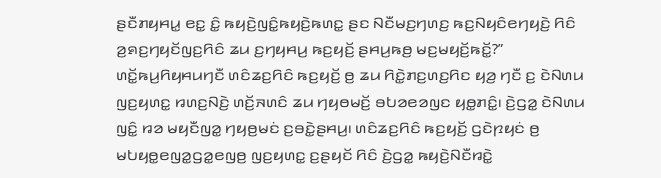ꤔꤢꤪꤊꤟꤌꤣ꤭ ꤕꤢ꤭ ꤢꤨ꤭ ꤒꤟꤢꤧ꤬ꤜꤢꤨ꤭ꤒꤟꤢꤧ꤬ꤒꤛꤢ꤭ ꤔꤢ ꤡꤢꤪꤗꤢ꤬ꤚꤛꤢ꤬ ꤒꤢ꤬ꤡꤟꤢꤨꤕꤚꤟꤢꤧ꤬ ꤖꤢꤨ ꤤ꤬ꤎꤢ꤬ꤚꤟꤢꤩꤜꤢ꤬ꤖꤢꤨ ꤘꤣ ꤢ꤬ꤚꤟꤌꤣ꤬ ꤒꤢ꤬ꤟꤢꤩ꤬ ꤔꤌꤣ꤬ꤒꤥ꤬ ꤗꤢ꤬ꤗꤟꤢꤩ꤬ꤒꤢꤩ꤭?”
ꤛꤢꤩ꤭ꤒꤣ꤬ꤖꤟꤌꤣꤚꤢꤪ ꤛꤢꤨꤘꤢ꤬ꤖꤢꤨ ꤒꤢ꤬ꤟꤢꤩ꤬ ꤥ꤬ ꤘꤣ ꤖꤢꤧ꤭ꤊꤢ꤬ꤛꤢ꤬ꤖꤢ ꤟꤤ꤬ ꤚꤢꤪ ꤢ꤬ ꤢꤧꤡꤛꤣ ꤜꤢ꤬ꤟꤛꤢ꤭ ꤙꤛꤢ꤬ꤡꤢꤧ꤬ ꤛꤢꤩ꤬ꤏꤛꤢꤨ ꤘꤣ ꤚꤟꤥꤗꤢꤩ꤬ ꤋꤝꤤꤕꤤꤜꤢ ꤟꤥ꤭ꤊꤢꤨ꤭꤯ ꤢꤧ꤬ꤞꤤ꤭ ꤢꤧꤡꤛꤣ ꤜꤢꤨ꤭ ꤙꤤ ꤗꤟꤢꤪꤜꤤ꤭ ꤚꤟꤥ꤬ꤗꤢꤦ ꤢ꤬ꤋꤢꤧ꤭ꤔꤌꤣ꤬꤯ ꤛꤢꤨꤘꤢ꤬ꤖꤢꤨ ꤒꤢ꤬ꤟꤢꤩ꤬ ꤞꤢꤧꤐꤟꤢꤦ ꤥ꤬ ꤗꤝꤟꤥ꤭ꤕꤜꤤ꤭ꤞꤤ꤭ꤕꤜꤥ꤬ ꤜꤢ꤬ꤟꤛꤢ꤭ ꤢ꤬ꤔꤟꤢꤩ ꤖꤢꤨ ꤢꤧ꤬ꤞꤤ꤭ ꤒꤟꤢꤧ꤬ꤡꤢꤪꤙꤢꤧ꤭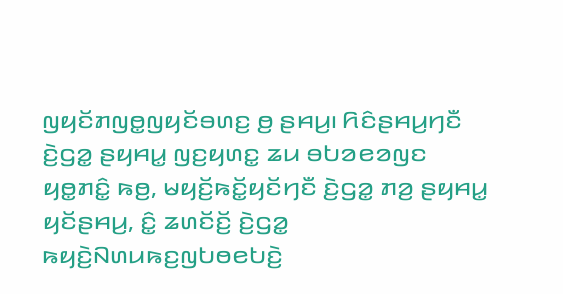ꤜꤟꤢꤩꤊꤜꤥ꤭ꤜꤟꤢꤩꤋꤛꤢ꤬ ꤥ꤬ ꤔꤌꤣ꤬꤯ ꤖꤢꤨꤔꤌꤣ꤬ꤚꤢꤪ ꤢꤧ꤬ꤞꤤ꤭ ꤔꤟꤌꤣ꤭ ꤜꤢ꤬ꤟꤛꤢ꤭ ꤘꤣ ꤋꤝꤤꤕꤤꤜꤢ ꤟꤥ꤭ꤊꤢꤨ꤭ ꤒꤥ꤬, ꤗꤟꤢꤩ꤬ꤒꤢꤩ꤭ꤟꤢꤩꤚꤢꤪ ꤢꤧ꤬ꤞꤤ꤭ ꤊꤤ꤬ ꤔꤟꤌꤣ꤭ ꤟꤢꤩꤔꤌꤣ꤬, ꤢꤨ꤭ ꤘꤛꤢꤩꤢꤩ꤬ ꤢꤧ꤬ꤞꤤ꤭ ꤒꤟꤢꤧ꤬ꤡꤛꤣꤒꤢ꤬ꤜꤝꤥꤕꤝꤢꤧ꤬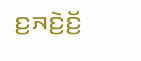ꤢ꤬ꤏꤢꤧ꤬ꤢꤩ꤬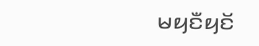ꤗꤟꤢꤪꤟꤢꤩ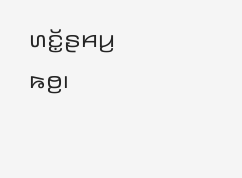ꤛꤢꤩ꤭ꤔꤌꤣ꤬ ꤒꤥ꤬꤯